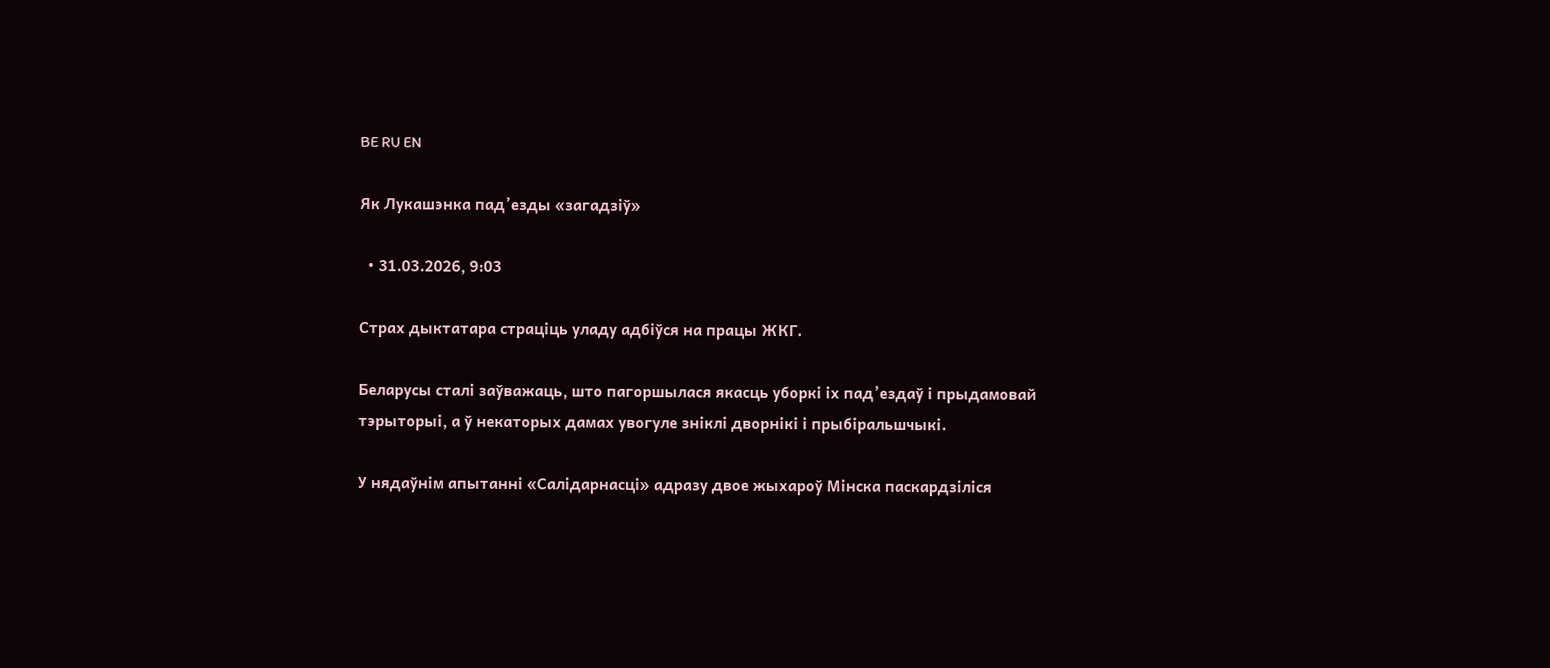BE RU EN

Як Лукашэнка пад’езды «загадзіў»

  • 31.03.2026, 9:03

Страх дыктатара страціць уладу адбіўся на працы ЖКГ.

Беларусы сталі заўважаць, што пагоршылася якасць уборкі іх пад’ездаў і прыдамовай тэрыторыі, а ў некаторых дамах увогуле зніклі дворнікі і прыбіральшчыкі.

У нядаўнім апытанні «Салідарнасці» адразу двое жыхароў Мінска паскардзіліся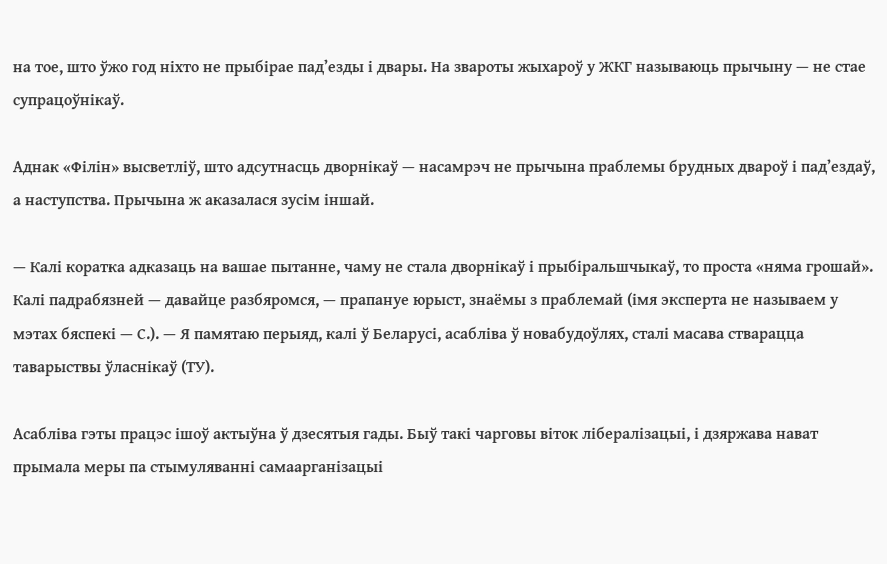на тое, што ўжо год ніхто не прыбірае пад’езды і двары. На звароты жыхароў у ЖКГ называюць прычыну — не стае супрацоўнікаў.

Аднак «Філін» высветліў, што адсутнасць дворнікаў — насамрэч не прычына праблемы брудных двароў і пад’ездаў, а наступства. Прычына ж аказалася зусім іншай.

— Калі коратка адказаць на вашае пытанне, чаму не стала дворнікаў і прыбіральшчыкаў, то проста «няма грошай». Калі падрабязней — давайце разбяромся, — прапануе юрыст, знаёмы з праблемай (імя эксперта не называем у мэтах бяспекі — С.). — Я памятаю перыяд, калі ў Беларусі, асабліва ў новабудоўлях, сталі масава стварацца таварыствы ўласнікаў (ТУ).

Асабліва гэты працэс ішоў актыўна ў дзесятыя гады. Быў такі чарговы віток лібералізацыі, і дзяржава нават прымала меры па стымуляванні самаарганізацыі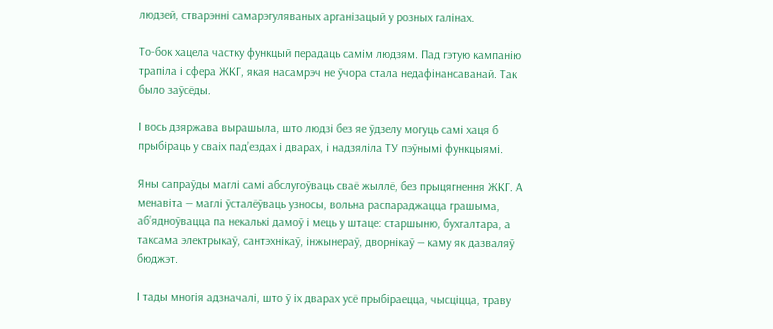людзей, стварэнні самарэгуляваных арганізацый у розных галінах.

То-бок хацела частку функцый перадаць самім людзям. Пад гэтую кампанію трапіла і сфера ЖКГ, якая насамрэч не ўчора стала недафінансаванай. Так было заўсёды.

І вось дзяржава вырашыла, што людзі без яе ўдзелу могуць самі хаця б прыбіраць у сваіх пад’ездах і дварах, і надзяліла ТУ пэўнымі функцыямі.

Яны сапраўды маглі самі абслугоўваць сваё жыллё, без прыцягнення ЖКГ. А менавіта — маглі ўсталёўваць узносы, вольна распараджацца грашыма, аб’ядноўвацца па некалькі дамоў і мець у штаце: старшыню, бухгалтара, а таксама электрыкаў, сантэхнікаў, інжынераў, дворнікаў — каму як дазваляў бюджэт.

І тады многія адзначалі, што ў іх дварах усё прыбіраецца, чысціцца, траву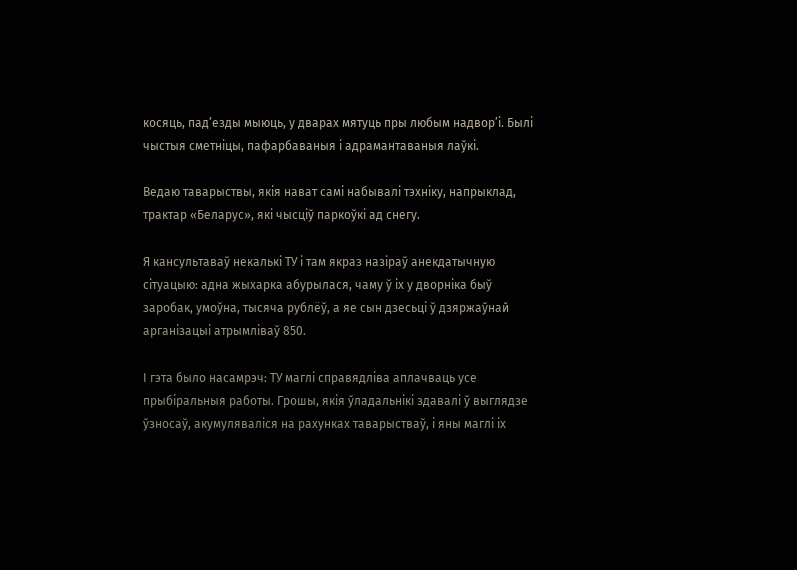косяць, пад’езды мыюць, у дварах мятуць пры любым надвор’і. Былі чыстыя сметніцы, пафарбаваныя і адрамантаваныя лаўкі.

Ведаю таварыствы, якія нават самі набывалі тэхніку, напрыклад, трактар «Беларус», які чысціў паркоўкі ад снегу.

Я кансультаваў некалькі ТУ і там якраз назіраў анекдатычную сітуацыю: адна жыхарка абурылася, чаму ў іх у дворніка быў заробак, умоўна, тысяча рублёў, а яе сын дзесьці ў дзяржаўнай арганізацыі атрымліваў 850.

І гэта было насамрэч: ТУ маглі справядліва аплачваць усе прыбіральныя работы. Грошы, якія ўладальнікі здавалі ў выглядзе ўзносаў, акумуляваліся на рахунках таварыстваў, і яны маглі іх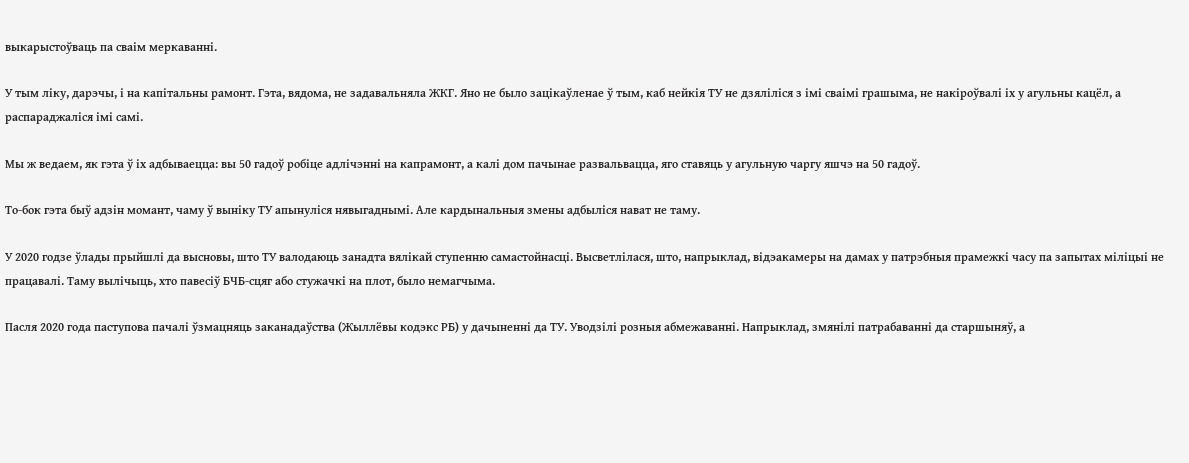выкарыстоўваць па сваім меркаванні.

У тым ліку, дарэчы, і на капітальны рамонт. Гэта, вядома, не задавальняла ЖКГ. Яно не было зацікаўленае ў тым, каб нейкія ТУ не дзяліліся з імі сваімі грашыма, не накіроўвалі іх у агульны кацёл, а распараджаліся імі самі.

Мы ж ведаем, як гэта ў іх адбываецца: вы 50 гадоў робіце адлічэнні на капрамонт, а калі дом пачынае развальвацца, яго ставяць у агульную чаргу яшчэ на 50 гадоў.

То-бок гэта быў адзін момант, чаму ў выніку ТУ апынуліся нявыгаднымі. Але кардынальныя змены адбыліся нават не таму.

У 2020 годзе ўлады прыйшлі да высновы, што ТУ валодаюць занадта вялікай ступенню самастойнасці. Высветлілася, што, напрыклад, відэакамеры на дамах у патрэбныя прамежкі часу па запытах міліцыі не працавалі. Таму вылічыць, хто павесіў БЧБ-сцяг або стужачкі на плот, было немагчыма.

Пасля 2020 года паступова пачалі ўзмацняць заканадаўства (Жыллёвы кодэкс РБ) у дачыненні да ТУ. Уводзілі розныя абмежаванні. Напрыклад, змянілі патрабаванні да старшыняў, а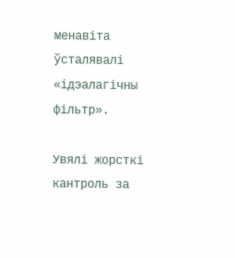менавіта ўсталявалі «ідэалагічны фільтр».

Увялі жорсткі кантроль за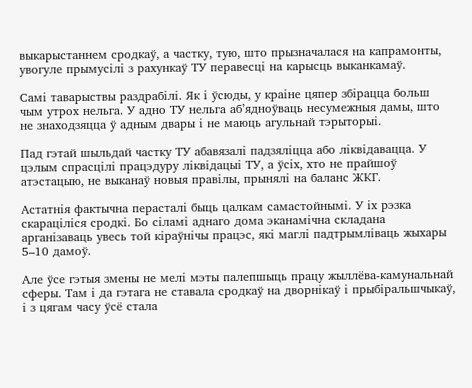выкарыстаннем сродкаў, а частку, тую, што прызначалася на капрамонты, увогуле прымусілі з рахункаў ТУ перавесці на карысць выканкамаў.

Самі таварыствы раздрабілі. Як і ўсюды, у краіне цяпер збірацца больш чым утрох нельга. У адно ТУ нельга аб’ядноўваць несумежныя дамы, што не знаходзяцца ў адным двары і не маюць агульнай тэрыторыі.

Пад гэтай шыльдай частку ТУ абавязалі падзяліцца або ліквідавацца. У цэлым спрасцілі працэдуру ліквідацыі ТУ, а ўсіх, хто не прайшоў атэстацыю, не выканаў новыя правілы, прынялі на баланс ЖКГ.

Астатнія фактычна перасталі быць цалкам самастойнымі. У іх рэзка скараціліся сродкі. Бо сіламі аднаго дома эканамічна складана арганізаваць увесь той кіраўнічы працэс, які маглі падтрымліваць жыхары 5–10 дамоў.

Але ўсе гэтыя змены не мелі мэты палепшыць працу жыллёва-камунальнай сферы. Там і да гэтага не ставала сродкаў на дворнікаў і прыбіральшчыкаў, і з цягам часу ўсё стала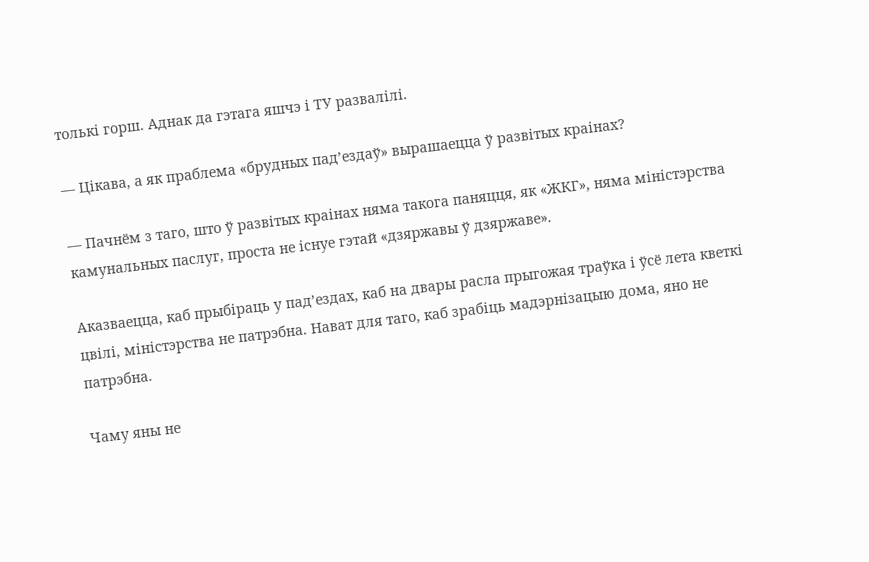толькі горш. Аднак да гэтага яшчэ і ТУ развалілі.

— Цікава, а як праблема «брудных пад’ездаў» вырашаецца ў развітых краінах?

— Пачнём з таго, што ў развітых краінах няма такога паняцця, як «ЖКГ», няма міністэрства камунальных паслуг, проста не існуе гэтай «дзяржавы ў дзяржаве».

Аказваецца, каб прыбіраць у пад’ездах, каб на двары расла прыгожая траўка і ўсё лета кветкі цвілі, міністэрства не патрэбна. Нават для таго, каб зрабіць мадэрнізацыю дома, яно не патрэбна.

Чаму яны не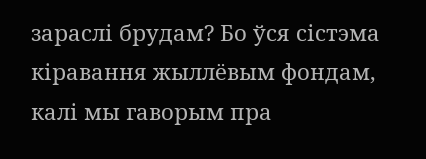зараслі брудам? Бо ўся сістэма кіравання жыллёвым фондам, калі мы гаворым пра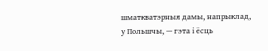шматкватэрныя дамы, напрыклад, у Польшчы, — гэта і ёсць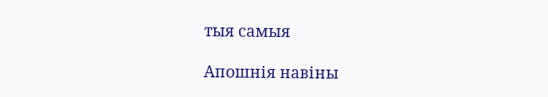тыя самыя

Апошнія навіны